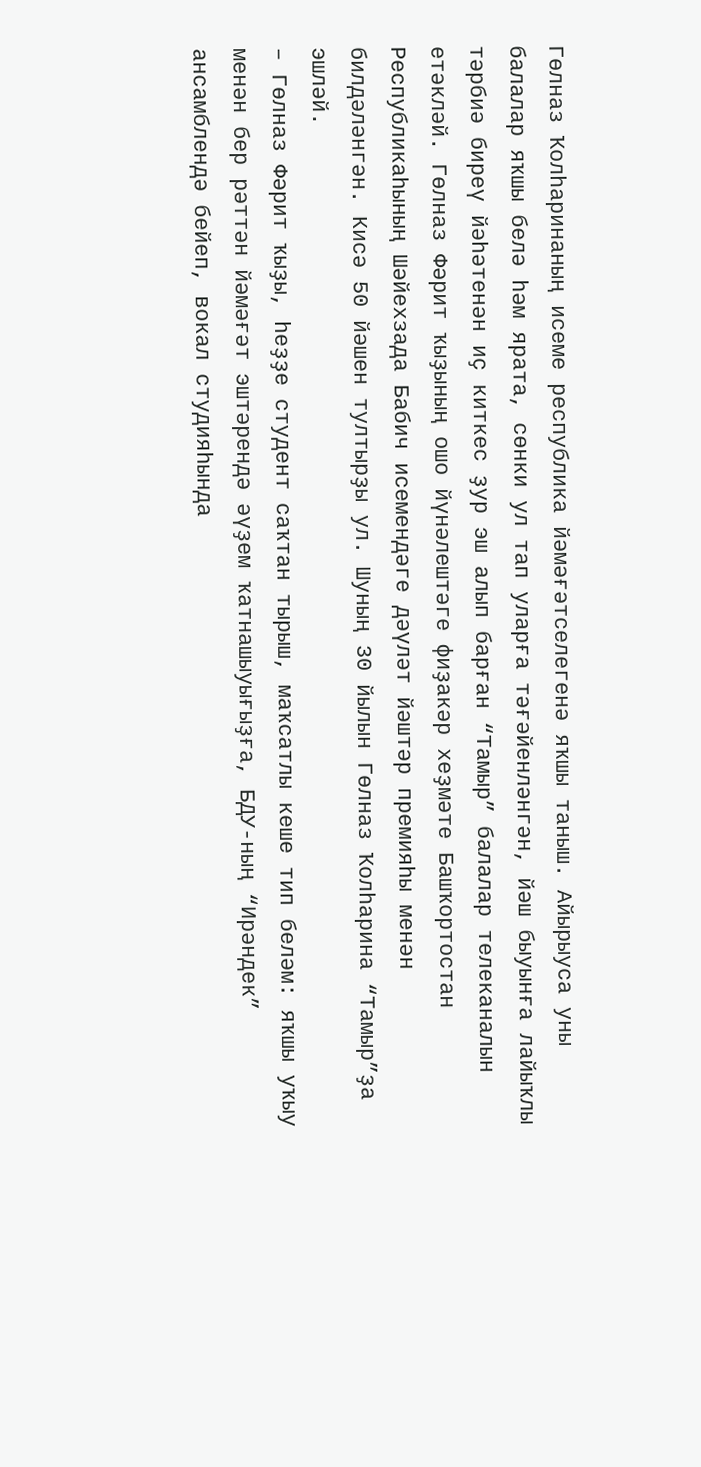Гөлназ Ҡолһаринаның исеме республика йәмәғәтселегенә яҡшы таныш. Айырыуса уны балалар яҡшы белә һәм ярата, сөнки ул тап уларға тәғәйенләнгән, йәш быуынға лайыҡлы тәрбиә биреү йәһәтенән иҫ киткес ҙур эш алып барған “Тамыр” балалар телеканалын етәкләй. Гөлназ Фәрит ҡыҙының ошо йүнәлештәге фиҙакәр хеҙмәте Башҡортостан Республикаһының Шәйехзада Бабич исемендәге дәүләт йәштәр премияһы менән билдәләнгән. Кисә 50 йәшен тултырҙы ул. Шуның 30 йылын Гөлназ Ҡолһарина “Тамыр”ҙа эшләй.
– Гөлназ Фәрит ҡыҙы, һеҙҙе студент саҡтан тырыш, маҡсатлы кеше тип беләм: яҡшы уҡыу менән бер рәттән йәмәғәт эштәрендә әүҙем ҡатнашыуығыҙға, БДУ-ның “Ирәндек” ансамблендә бейеп, вокал студияһында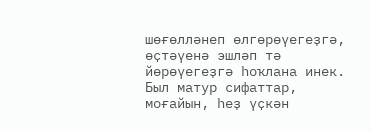шөғөлләнеп өлгөрөүегеҙгә, өҫтәүенә эшләп тә йөрөүегеҙгә һоҡлана инек. Был матур сифаттар, моғайын, һеҙ үҫкән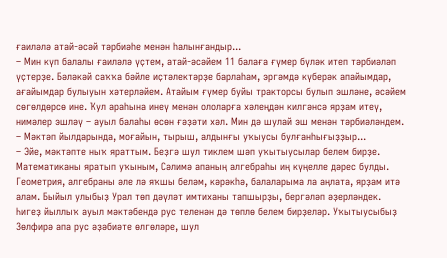ғаиләлә атай-әсәй тәрбиәһе менән һалынғандыр...
– Мин күп балалы ғаиләлә үҫтем, атай-әсәйем 11 балаға ғүмер бүләк итеп тәрбиәләп үҫтерҙе. Бәләкәй саҡҡа бәйле иҫтәлектәрҙе барлаһам, эргәмдә күберәк апайымдар, ағайымдар булыуын хәтерләйем. Атайым ғүмер буйы тракторсы булып эшләне, әсәйем сөгөлдөрсө ине. Ҡул араһына инеү менән ололарға хәлеңдән килгәнсә ярҙам итеү, нимәлер эшләү – ауыл балаһы өсөн ғәҙәти хәл. Мин дә шулай эш менән тәрбиәләндем.
– Мәктәп йылдарында, моғайын, тырыш, алдынғы уҡыусы булғанһығыҙҙыр...
– Эйе, мәктәпте ныҡ яраттым. Беҙгә шул тиклем шәп уҡытыусылар белем бирҙе. Математиканы яратып уҡыным, Сәлимә апаның алгебраһы иң күңелле дәрес булды. Геометрия, алгебраны әле лә яҡшы беләм, кәрәкһә, балаларыма ла аңлата, ярҙам итә алам. Быйыл улыбыҙ Урал төп дәүләт имтиханы тапшырҙы, бергәләп әҙерләндек.
Һигеҙ йыллыҡ ауыл мәктәбендә рус теленән дә төплө белем бирҙеләр. Уҡытыусыбыҙ Зөлфирә апа рус әҙәбиәте өлгөләре, шул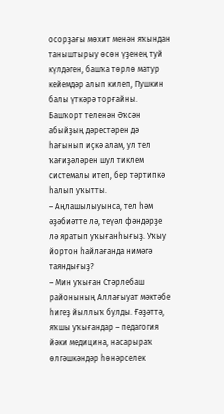осорҙағы мөхит менән яҡындан таныштырыу өсөн үҙенең туй күлдәген, башҡа төрлө матур кейемдәр алып килеп, Пушкин балы үткәрә торғайны. Башҡорт теленән Әҡсән абыйҙың дәрестәрен дә һағынып иҫкә алам, ул тел ҡағиҙәләрен шул тиклем системалы итеп, бер тәртипкә һалып уҡытты.
– Аңлашылыуынса, тел һәм әҙәбиәтте лә, теүәл фәндәрҙе лә яратып уҡығанһығыҙ. Уҡыу йортон һайлағанда нимәгә таяндығыҙ?
– Мин уҡыған Стәрлебаш районының Аллағыуат мәктәбе һигеҙ йыллыҡ булды. Ғәҙәттә, яҡшы уҡығандар – педагогия йәки медицина, насарыраҡ өлгәшкәндәр һөнәрселек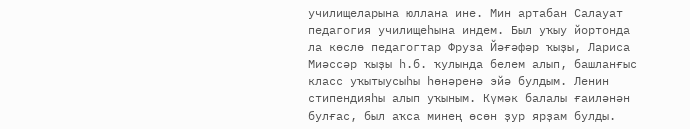училищеларына юллана ине. Мин артабан Салауат педагогия училищеһына индем. Был уҡыу йортонда ла көслө педагогтар Фруза Йәғәфәр ҡыҙы, Лариса Миәссәр ҡыҙы һ.б. ҡулында белем алып, башланғыс класс уҡытыусыһы һөнәренә эйә булдым. Ленин стипендияһы алып уҡыным. Күмәк балалы ғаиләнән булғас, был аҡса минең өсөн ҙур ярҙам булды.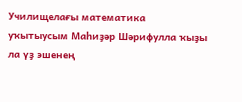Училищелағы математика уҡытыусым Маһиҙәр Шәрифулла ҡыҙы ла үҙ эшенең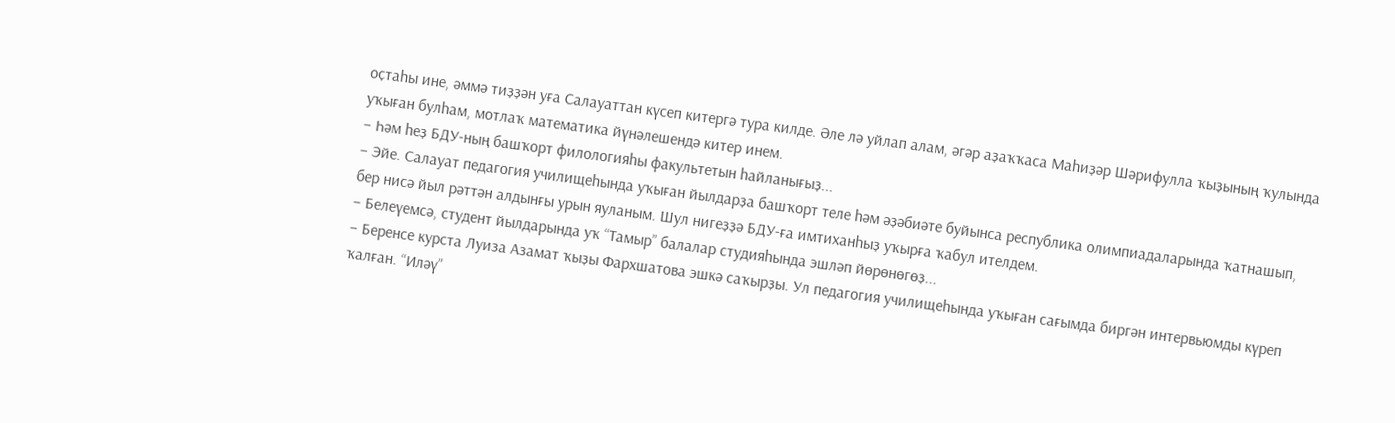оҫтаһы ине, әммә тиҙҙән уға Салауаттан күсеп китергә тура килде. Әле лә уйлап алам, әгәр аҙаҡҡаса Маһиҙәр Шәрифулла ҡыҙының ҡулында уҡыған булһам, мотлаҡ математика йүнәлешендә китер инем.
– Һәм һеҙ БДУ-ның башҡорт филологияһы факультетын һайланығыҙ...
– Эйе. Салауат педагогия училищеһында уҡыған йылдарҙа башҡорт теле һәм әҙәбиәте буйынса республика олимпиадаларында ҡатнашып, бер нисә йыл рәттән алдынғы урын яуланым. Шул нигеҙҙә БДУ-ға имтиханһыҙ уҡырға ҡабул ителдем.
– Белеүемсә, студент йылдарында уҡ “Тамыр” балалар студияһында эшләп йөрөнөгөҙ...
– Беренсе курста Луиза Азамат ҡыҙы Фархшатова эшкә саҡырҙы. Ул педагогия училищеһында уҡыған сағымда биргән интервьюмды күреп ҡалған. “Иләү”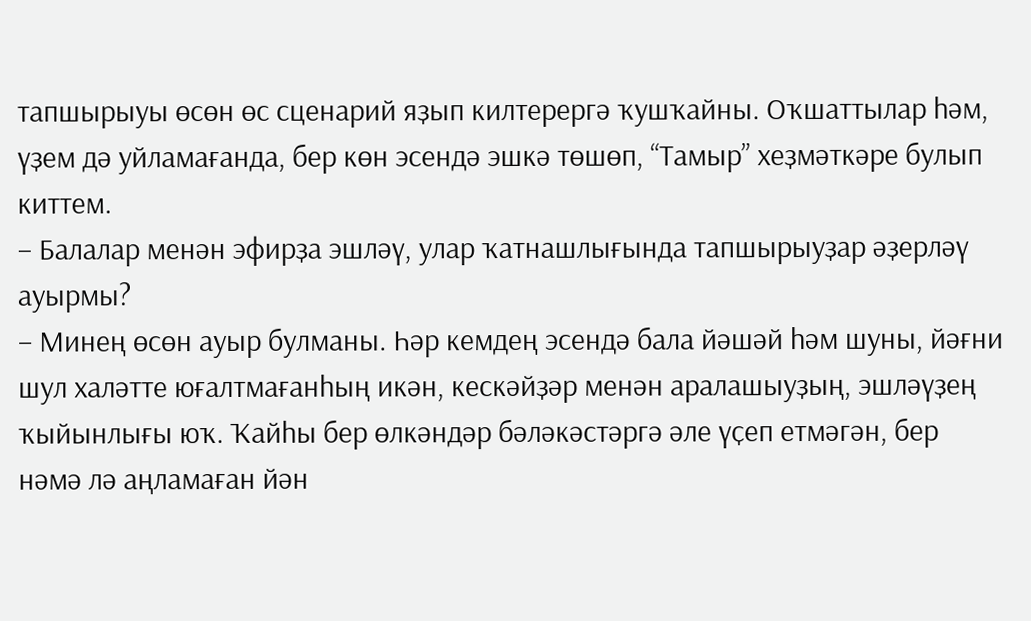тапшырыуы өсөн өс сценарий яҙып килтерергә ҡушҡайны. Оҡшаттылар һәм, үҙем дә уйламағанда, бер көн эсендә эшкә төшөп, “Тамыр” хеҙмәткәре булып киттем.
– Балалар менән эфирҙа эшләү, улар ҡатнашлығында тапшырыуҙар әҙерләү ауырмы?
– Минең өсөн ауыр булманы. Һәр кемдең эсендә бала йәшәй һәм шуны, йәғни шул халәтте юғалтмағанһың икән, кескәйҙәр менән аралашыуҙың, эшләүҙең ҡыйынлығы юҡ. Ҡайһы бер өлкәндәр бәләкәстәргә әле үҫеп етмәгән, бер нәмә лә аңламаған йән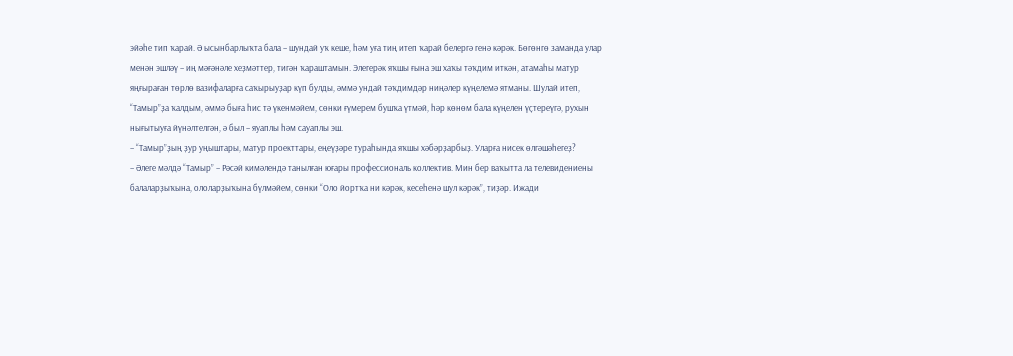эйәһе тип ҡарай. Ә ысынбарлыҡта бала – шундай уҡ кеше, һәм уға тиң итеп ҡарай белергә генә кәрәк. Бөгөнгө заманда улар менән эшләү – иң мәғәнәле хеҙмәттер, тигән ҡараштамын. Элегерәк яҡшы ғына эш хаҡы тәҡдим иткән, атамаһы матур яңғыраған төрлө вазифаларға саҡырыуҙар күп булды, әммә ундай тәҡдимдәр ниңәлер күңелемә ятманы. Шулай итеп, “Тамыр”ҙа ҡалдым, әммә быға һис тә үкенмәйем, сөнки ғүмерем бушҡа үтмәй, һәр көнөм бала күңелен үҫтереүгә, рухын нығытыуға йүнәлтелгән, ә был – яуаплы һәм сауаплы эш.
– “Тамыр”ҙың ҙур уңыштары, матур проекттары, еңеүҙәре тураһында яҡшы хәбәрҙарбыҙ. Уларға нисек өлгәшәһегеҙ?
– Әлеге мәлдә “Тамыр” – Рәсәй кимәлендә танылған юғары профессиональ коллектив. Мин бер ваҡытта ла телевидениены балаларҙыҡына, ололарҙыҡына бүлмәйем, сөнки “Оло йортҡа ни кәрәк, кесеһенә шул кәрәк”, тиҙәр. Ижади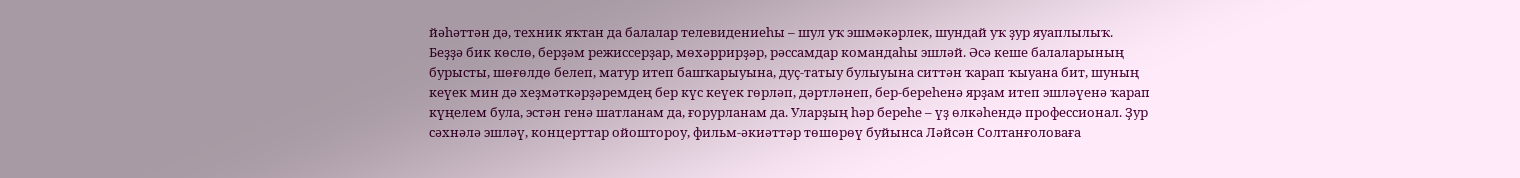йәһәттән дә, техник яҡтан да балалар телевидениеһы – шул уҡ эшмәкәрлек, шундай уҡ ҙур яуаплылыҡ.
Беҙҙә бик көслө, берҙәм режиссерҙар, мөхәррирҙәр, рәссамдар командаһы эшләй. Әсә кеше балаларының бурысты, шөғөлдө белеп, матур итеп башҡарыуына, дуҫ-татыу булыуына ситтән ҡарап ҡыуана бит, шуның кеүек мин дә хеҙмәткәрҙәремдең бер күс кеүек гөрләп, дәртләнеп, бер-береһенә ярҙам итеп эшләүенә ҡарап күңелем була, эстән генә шатланам да, ғорурланам да. Уларҙың һәр береһе – үҙ өлкәһендә профессионал. Ҙур сәхнәлә эшләү, концерттар ойоштороу, фильм-әкиәттәр төшөрөү буйынса Ләйсән Солтанғоловаға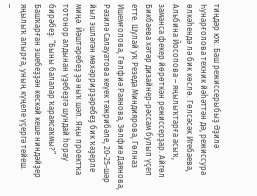тиңдәр юҡ. Баш режиссерыбыҙ Әҙилә Һунарғолова техник йәһәттән дә, режиссура өлкәһендә лә бик көслө. Гөлсәсәк Игебаева, Альбина Йосопова – яңылыҡтарға асыҡ, заманса фекер йөрөткән режиссерҙар. Айгөл Бикбаева хәтәр дизайнер-рәссам булып үҫеп етте. Шулай уҡ Резеда Миндиярова, Гөлназ Ишемғолова, Гөлфиә Раянова, Зөлфиә Даянова, Рәзилә Салауатова кеүек тәжрибәле, 20-25-шәр йыл эшләгән мөхәррирҙәребеҙ бик ҡәҙерле миңә. Йәштәребеҙ ҙә ныҡ шәп. Яңы проектҡа тотонор алдынан үҙебеҙгә шундай һорау бирәбеҙ: “Быны балалар ҡараясаҡмы?” Башҡарған эшебеҙҙән кескәй кеше ниндәйҙер яңылыҡ алырға, уның күңеле үҫергә тейеш.
–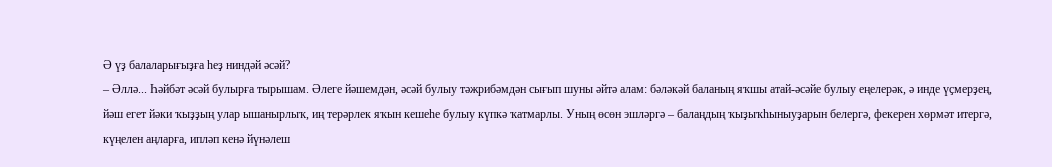Ә үҙ балаларығыҙға һеҙ ниндәй әсәй?
– Әллә... Һәйбәт әсәй булырға тырышам. Әлеге йәшемдән, әсәй булыу тәжрибәмдән сығып шуны әйтә алам: бәләкәй баланың яҡшы атай-әсәйе булыу еңелерәк, ә инде үҫмерҙең, йәш егет йәки ҡыҙҙың улар ышанырлыҡ, иң терәрлек яҡын кешеһе булыу күпкә ҡатмарлы. Уның өсөн эшләргә – балаңдың ҡыҙыҡһыныуҙарын белергә, фекерен хөрмәт итергә, күңелен аңларға, ипләп кенә йүнәлеш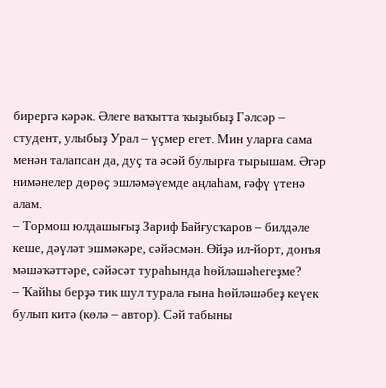бирергә кәрәк. Әлеге ваҡытта ҡыҙыбыҙ Гәлсәр – студент, улыбыҙ Урал – үҫмер егет. Мин уларға сама менән талапсан да, дуҫ та әсәй булырға тырышам. Әгәр нимәнелер дөрөҫ эшләмәүемде аңлаһам, ғәфү үтенә алам.
– Тормош юлдашығыҙ Зариф Байғусҡаров – билдәле кеше, дәүләт эшмәкәре, сәйәсмән. Өйҙә ил-йорт, донъя мәшәҡәттәре, сәйәсәт тураһында һөйләшәһегеҙме?
– Ҡайһы берҙә тик шул турала ғына һөйләшәбеҙ кеүек булып китә (көлә – автор). Сәй табыны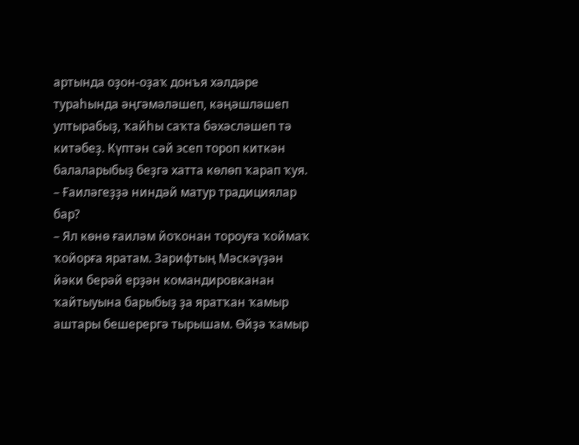артында оҙон-оҙаҡ донъя хәлдәре тураһында әңгәмәләшеп, кәңәшләшеп ултырабыҙ, ҡайһы саҡта бәхәсләшеп тә китәбеҙ. Күптән сәй эсеп тороп киткән балаларыбыҙ беҙгә хатта көлөп ҡарап ҡуя.
– Ғаиләгеҙҙә ниндәй матур традициялар бар?
– Ял көнө ғаиләм йоҡонан тороуға ҡоймаҡ ҡойорға яратам. Зарифтың Мәскәүҙән йәки берәй ерҙән командировканан ҡайтыуына барыбыҙ ҙа яратҡан ҡамыр аштары бешерергә тырышам. Өйҙә ҡамыр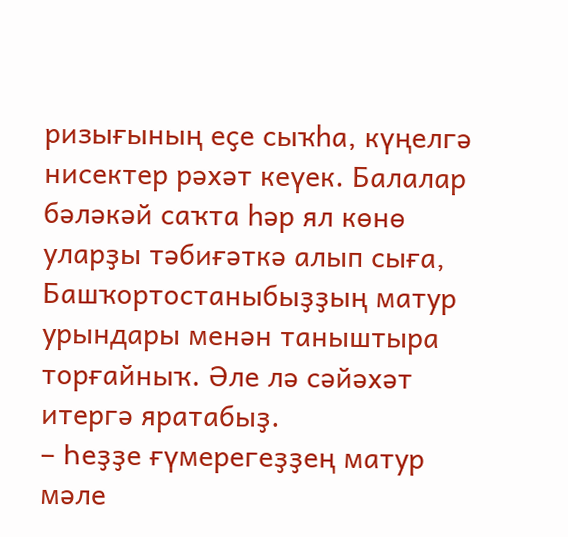ризығының еҫе сыҡһа, күңелгә нисектер рәхәт кеүек. Балалар бәләкәй саҡта һәр ял көнө уларҙы тәбиғәткә алып сыға, Башҡортостаныбыҙҙың матур урындары менән таныштыра торғайныҡ. Әле лә сәйәхәт итергә яратабыҙ.
– Һеҙҙе ғүмерегеҙҙең матур мәле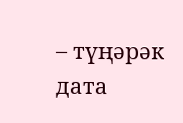– түңәрәк дата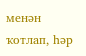менән ҡотлап, һәр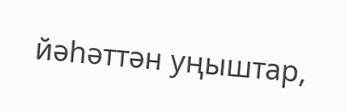йәһәттән уңыштар,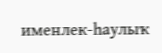именлек-һаулыҡ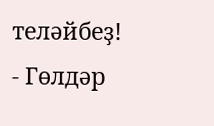теләйбеҙ!
- Гөлдәр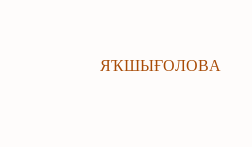ЯҠШЫҒОЛОВА